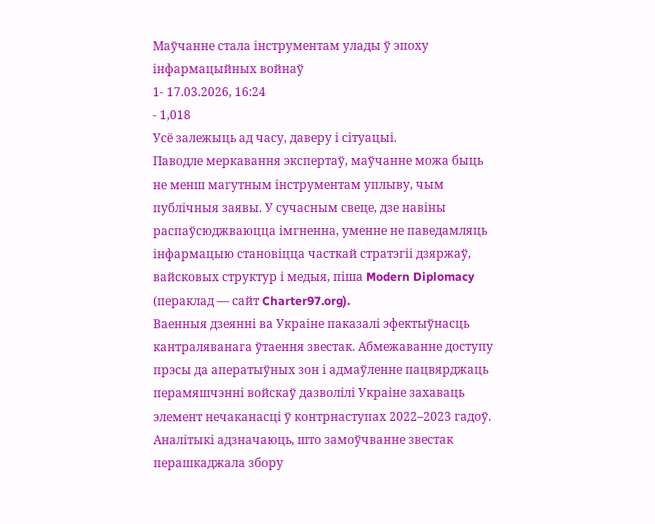Маўчанне стала інструментам улады ў эпоху інфармацыйных войнаў
1- 17.03.2026, 16:24
- 1,018
Усё залежыць ад часу, даверу і сітуацыі.
Паводле меркавання экспертаў, маўчанне можа быць не менш магутным інструментам уплыву, чым публічныя заявы. У сучасным свеце, дзе навіны распаўсюджваюцца імгненна, уменне не паведамляць інфармацыю становіцца часткай стратэгіі дзяржаў, вайсковых структур і медыя, піша Modern Diplomacy (пераклад — сайт Charter97.org).
Ваенныя дзеянні ва Украіне паказалі эфектыўнасць кантраляванага ўтаення звестак. Абмежаванне доступу прэсы да аператыўных зон і адмаўленне пацвярджаць перамяшчэнні войскаў дазволілі Украіне захаваць элемент нечаканасці ў контрнаступах 2022–2023 гадоў. Аналітыкі адзначаюць, што замоўчванне звестак перашкаджала збору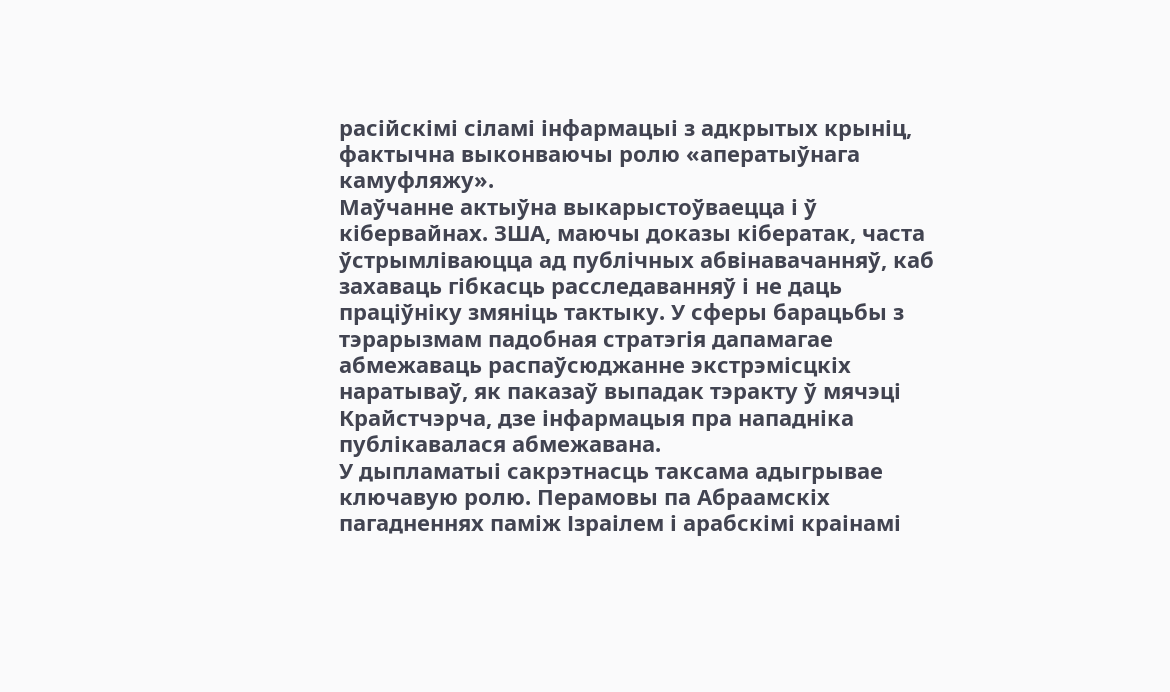расійскімі сіламі інфармацыі з адкрытых крыніц, фактычна выконваючы ролю «аператыўнага камуфляжу».
Маўчанне актыўна выкарыстоўваецца і ў кібервайнах. ЗША, маючы доказы кібератак, часта ўстрымліваюцца ад публічных абвінавачанняў, каб захаваць гібкасць расследаванняў і не даць праціўніку змяніць тактыку. У сферы барацьбы з тэрарызмам падобная стратэгія дапамагае абмежаваць распаўсюджанне экстрэмісцкіх наратываў, як паказаў выпадак тэракту ў мячэці Крайстчэрча, дзе інфармацыя пра нападніка публікавалася абмежавана.
У дыпламатыі сакрэтнасць таксама адыгрывае ключавую ролю. Перамовы па Абраамскіх пагадненнях паміж Ізраілем і арабскімі краінамі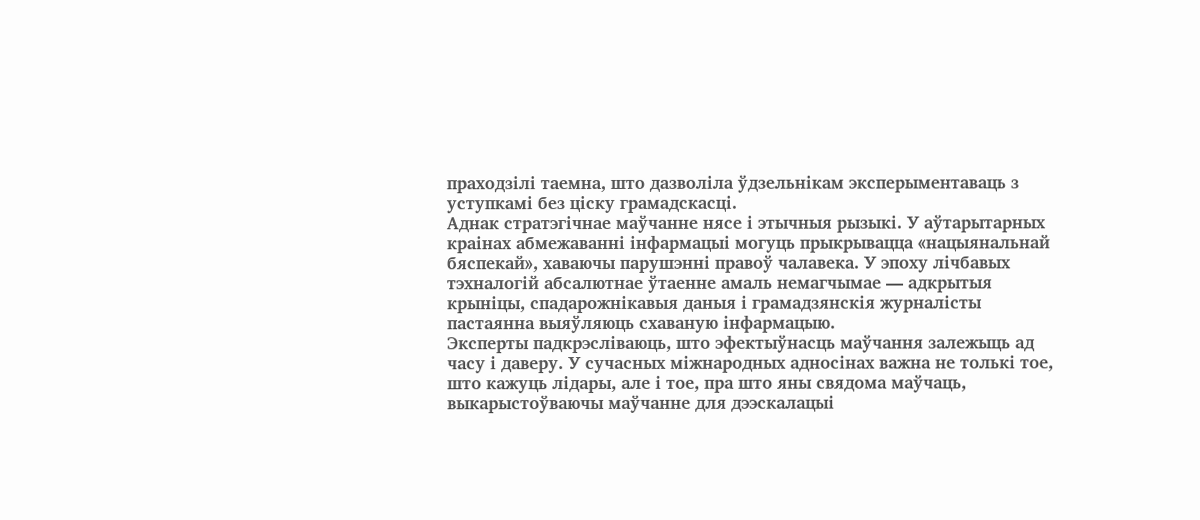праходзілі таемна, што дазволіла ўдзельнікам эксперыментаваць з уступкамі без ціску грамадскасці.
Аднак стратэгічнае маўчанне нясе і этычныя рызыкі. У аўтарытарных краінах абмежаванні інфармацыі могуць прыкрывацца «нацыянальнай бяспекай», хаваючы парушэнні правоў чалавека. У эпоху лічбавых тэхналогій абсалютнае ўтаенне амаль немагчымае — адкрытыя крыніцы, спадарожнікавыя даныя і грамадзянскія журналісты пастаянна выяўляюць схаваную інфармацыю.
Эксперты падкрэсліваюць, што эфектыўнасць маўчання залежыць ад часу і даверу. У сучасных міжнародных адносінах важна не толькі тое, што кажуць лідары, але і тое, пра што яны свядома маўчаць, выкарыстоўваючы маўчанне для дээскалацыі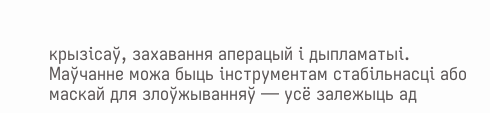крызісаў, захавання аперацый і дыпламатыі.
Маўчанне можа быць інструментам стабільнасці або маскай для злоўжыванняў — усё залежыць ад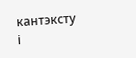кантэксту і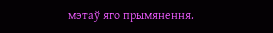мэтаў яго прымянення.